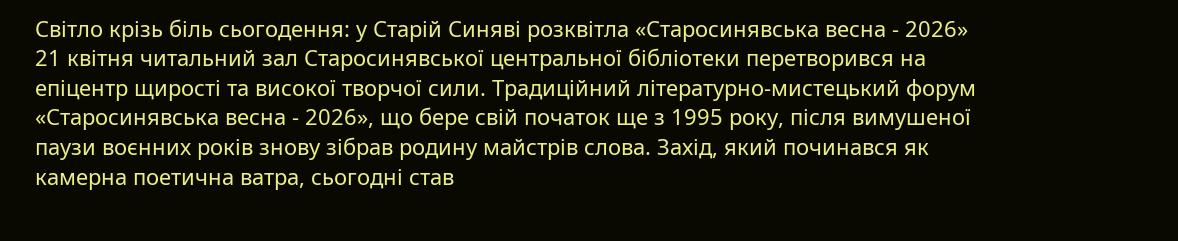Світло крізь біль сьогодення: у Старій Синяві розквітла «Старосинявська весна - 2026»
21 квітня читальний зал Старосинявської центральної бібліотеки перетворився на епіцентр щирості та високої творчої сили. Традиційний літературно-мистецький форум «Старосинявська весна - 2026», що бере свій початок ще з 1995 року, після вимушеної паузи воєнних років знову зібрав родину майстрів слова. Захід, який починався як камерна поетична ватра, сьогодні став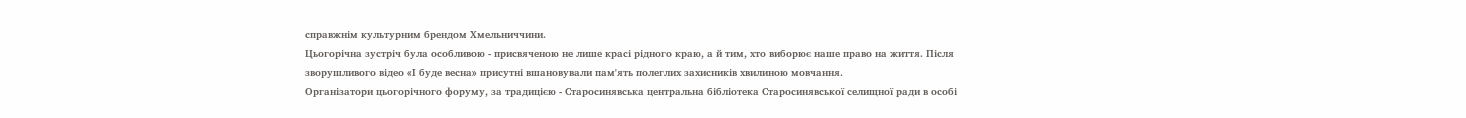справжнім культурним брендом Хмельниччини.
Цьогорічна зустріч була особливою - присвяченою не лише красі рідного краю, а й тим, хто виборює наше право на життя. Після зворушливого відео «І буде весна» присутні вшановували пам'ять полеглих захисників хвилиною мовчання.
Організатори цьогорічного форуму, за традицією - Старосинявська центральна бібліотека Старосинявської селищної ради в особі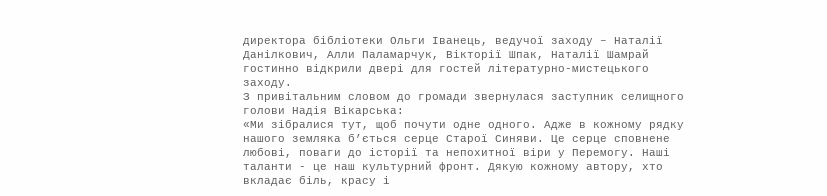директора бібліотеки Ольги Іванець, ведучої заходу – Наталії Данілкович, Алли Паламарчук, Вікторії Шпак, Наталії Шамрай гостинно відкрили двері для гостей літературно-мистецького заходу.
З привітальним словом до громади звернулася заступник селищного голови Надія Вікарська:
«Ми зібралися тут, щоб почути одне одного. Адже в кожному рядку нашого земляка б’ється серце Старої Синяви. Це серце сповнене любові, поваги до історії та непохитної віри у Перемогу. Наші таланти - це наш культурний фронт. Дякую кожному автору, хто вкладає біль, красу і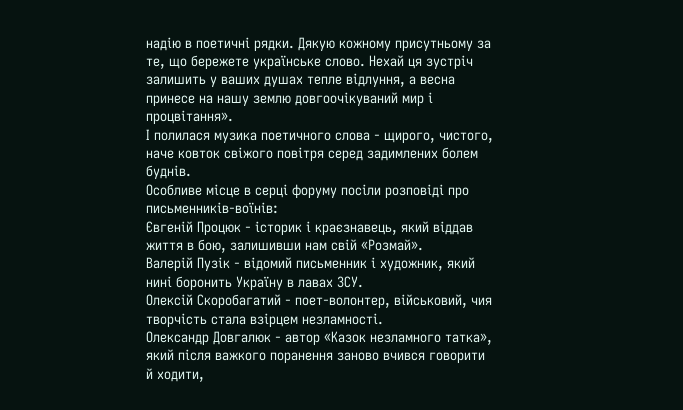надію в поетичні рядки. Дякую кожному присутньому за те, що бережете українське слово. Нехай ця зустріч залишить у ваших душах тепле відлуння, а весна принесе на нашу землю довгоочікуваний мир і процвітання».
І полилася музика поетичного слова - щирого, чистого, наче ковток свіжого повітря серед задимлених болем буднів.
Особливе місце в серці форуму посіли розповіді про письменників-воїнів:
Євгеній Процюк - історик і краєзнавець, який віддав життя в бою, залишивши нам свій «Розмай».
Валерій Пузік - відомий письменник і художник, який нині боронить Україну в лавах ЗСУ.
Олексій Скоробагатий - поет-волонтер, військовий, чия творчість стала взірцем незламності.
Олександр Довгалюк - автор «Казок незламного татка», який після важкого поранення заново вчився говорити й ходити,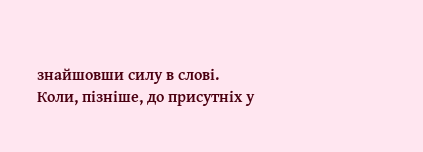знайшовши силу в слові.
Коли, пізніше, до присутніх у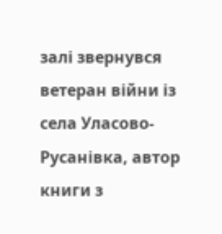залі звернувся ветеран війни із села Уласово-Русанівка, автор книги з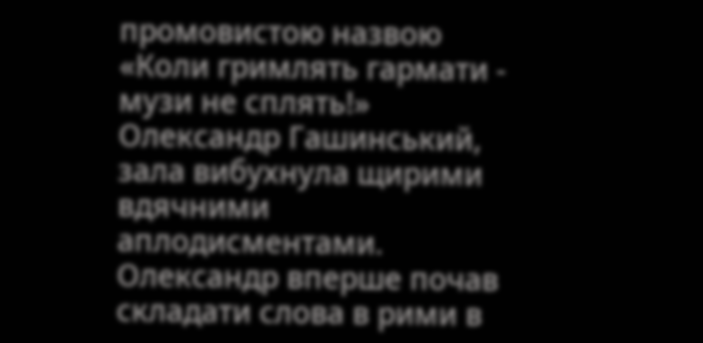промовистою назвою «Коли гримлять гармати - музи не сплять!» Олександр Гашинський, зала вибухнула щирими вдячними аплодисментами. Олександр вперше почав складати слова в рими в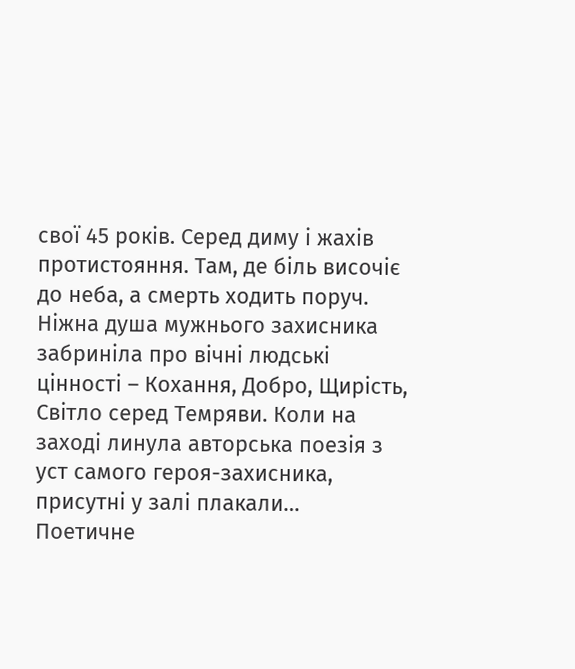свої 45 років. Серед диму і жахів протистояння. Там, де біль височіє до неба, а смерть ходить поруч. Ніжна душа мужнього захисника забриніла про вічні людські цінності – Кохання, Добро, Щирість, Світло серед Темряви. Коли на заході линула авторська поезія з уст самого героя-захисника, присутні у залі плакали…
Поетичне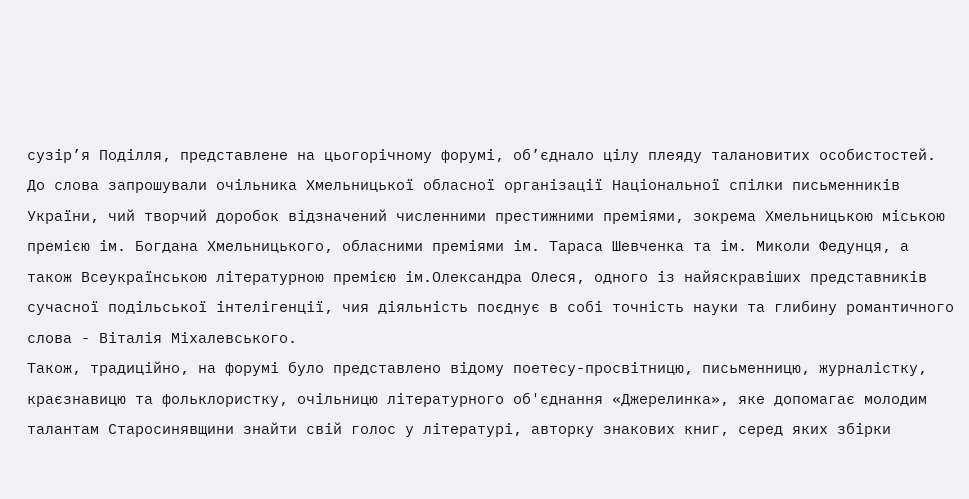сузір’я Поділля, представлене на цьогорічному форумі, об’єднало цілу плеяду талановитих особистостей.
До слова запрошували очільника Хмельницької обласної організації Національної спілки письменників України, чий творчий доробок відзначений численними престижними преміями, зокрема Хмельницькою міською премією ім. Богдана Хмельницького, обласними преміями ім. Тараса Шевченка та ім. Миколи Федунця, а також Всеукраїнською літературною премією ім.Олександра Олеся, одного із найяскравіших представників сучасної подільської інтелігенції, чия діяльність поєднує в собі точність науки та глибину романтичного слова - Віталія Міхалевського.
Також, традиційно, на форумі було представлено відому поетесу-просвітницю, письменницю, журналістку, краєзнавицю та фольклористку, очільницю літературного об'єднання «Джерелинка», яке допомагає молодим талантам Старосинявщини знайти свій голос у літературі, авторку знакових книг, серед яких збірки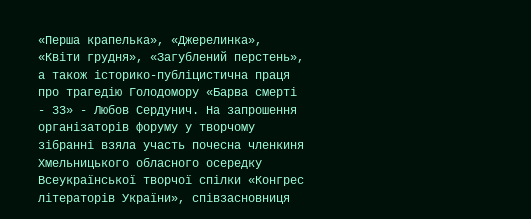«Перша крапелька», «Джерелинка», «Квіти грудня», «Загублений перстень», а також історико-публіцистична праця про трагедію Голодомору «Барва смерті - 33» - Любов Сердунич. На запрошення організаторів форуму у творчому зібранні взяла участь почесна членкиня Хмельницького обласного осередку Всеукраїнської творчої спілки «Конгрес літераторів України», співзасновниця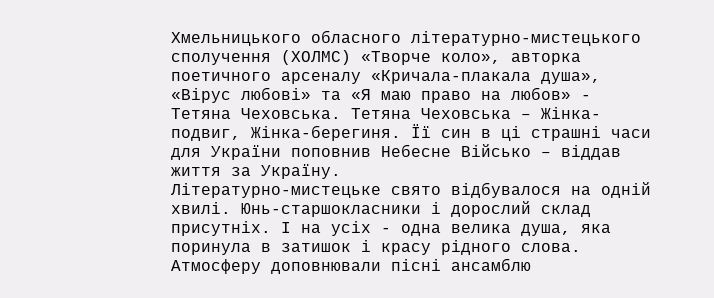Хмельницького обласного літературно-мистецького сполучення (ХОЛМС) «Творче коло», авторка поетичного арсеналу «Кричала-плакала душа», «Вірус любові» та «Я маю право на любов» - Тетяна Чеховська. Тетяна Чеховська – Жінка-подвиг, Жінка-берегиня. Її син в ці страшні часи для України поповнив Небесне Військо – віддав життя за Україну.
Літературно-мистецьке свято відбувалося на одній хвилі. Юнь-старшокласники і дорослий склад присутніх. І на усіх - одна велика душа, яка поринула в затишок і красу рідного слова.
Атмосферу доповнювали пісні ансамблю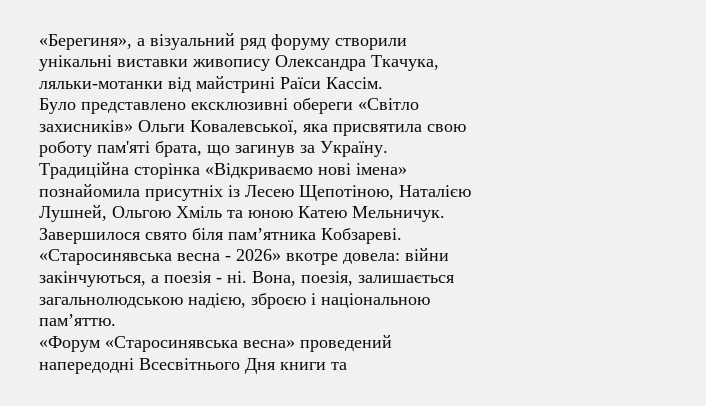«Берегиня», а візуальний ряд форуму створили унікальні виставки живопису Олександра Ткачука, ляльки-мотанки від майстрині Раїси Кассім.
Було представлено ексклюзивні обереги «Світло захисників» Ольги Ковалевської, яка присвятила свою роботу пам'яті брата, що загинув за Україну.
Традиційна сторінка «Відкриваємо нові імена» познайомила присутніх із Лесею Щепотіною, Наталією Лушней, Ольгою Хміль та юною Катею Мельничук.
Завершилося свято біля пам’ятника Кобзареві. «Старосинявська весна - 2026» вкотре довела: війни закінчуються, а поезія - ні. Вона, поезія, залишається загальнолюдською надією, зброєю і національною пам’яттю.
«Форум «Старосинявська весна» проведений напередодні Всесвітнього Дня книги та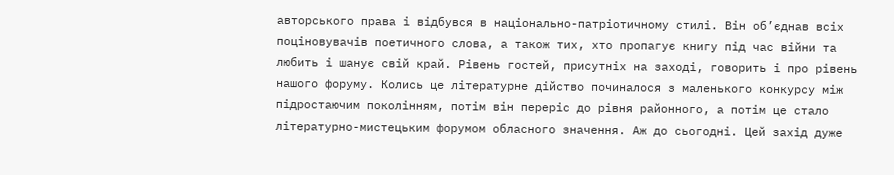авторського права і відбувся в національно-патріотичному стилі. Він об’єднав всіх поціновувачів поетичного слова, а також тих, хто пропагує книгу під час війни та любить і шанує свій край. Рівень гостей, присутніх на заході, говорить і про рівень нашого форуму. Колись це літературне дійство починалося з маленького конкурсу між підростаючим поколінням, потім він переріс до рівня районного, а потім це стало літературно-мистецьким форумом обласного значення. Аж до сьогодні. Цей захід дуже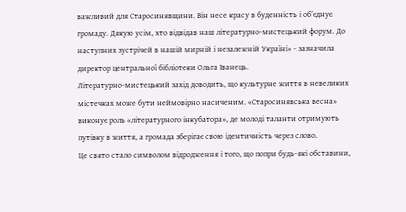важливий для Старосинявщини. Він несе красу в буденність і об’єднує громаду. Дякую усім, хто відвідав наш літературно-мистецький форум. До наступних зустрічей в нашій мирній і незалежній Україні» - зазначила директор центральної бібліотеки Ольга Іванець.
Літературно-мистецький захід доводить, що культурне життя в невеликих містечках може бути неймовірно насиченим. «Старосинявська весна» виконує роль «літературного інкубатора», де молоді таланти отримують путівку в життя, а громада зберігає свою ідентичність через слово.
Це свято стало символом відродження і того, що попри будь-які обставини,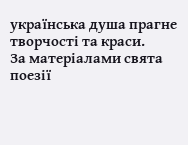українська душа прагне творчості та краси.
За матеріалами свята поезії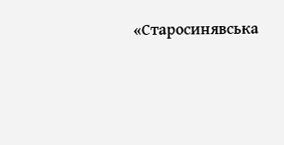«Старосинявська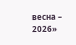весна – 2026»